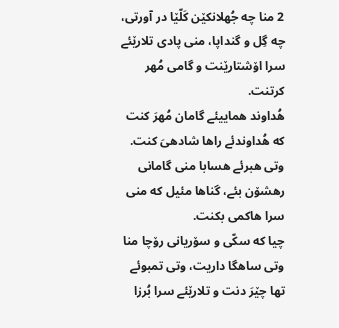2 منا چه جُهلانکێن کَلّێا در آورتی، چه گِل و گنداپا، منی پادی تلارێئے سرا اۆشتارێنت و گامی مُهر کرتنت.
هُداوند هماییئے گامان مُهرَ کنت که هُداوندئے راها شادهیَ کنت.
وتی هبرئے هسابا منی گامانی رهشۆن بئے، گناها مئیل که منی سرا هاکمی بکنت.
چیا که سکّی و سۆریانی رۆچا منا وتی ساهگا داریت، وتی تمبوئے تها چێرَ دنت و تلارێئے سرا بُرزا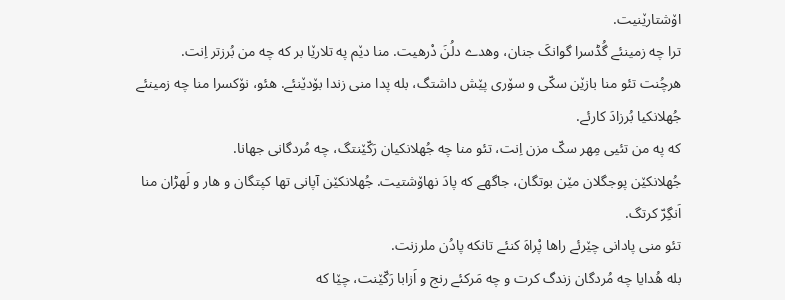اۆشتارێنیت.
ترا چه زمینئے گُڈسرا گوانکَ جنان، وهدے دلُنَ دْرهیت. منا دێم په تلارێا بر که چه من بُرزتر اِنت.
هرچُنت تئو منا بازێن سکّی و سۆری پێش داشتگ، بله پدا منی زندا بۆدێنئے. هئو، نۆکسرا منا چه زمینئے جُهلانکیا بُرزادَ کارئے.
که په من تئیی مِهر سکّ مزن اِنت، تئو منا چه جُهلانکیان رَکّێنتگ، چه مُردگانی جهانا.
جُهلانکێن پوجگلان مێن بوتگان، جاگهے که پادَ نهاۆشتیت. جُهلانکێن آپانی تها کپتگان و هار و لَهڑان منا اَنگِرّ کرتگ.
تئو منی پادانی چێرئے راها پْراهَ کنئے تانکه پادُن ملرزنت.
بله هُدایا چه مُردگان زندگ کرت و چه مَرکئے رنج و اَزابا رَکّێنت، چێا که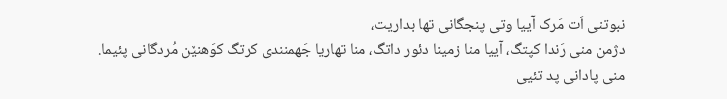نبوتنی اَت مَرک آییا وتی پنجگانی تها بداریت،
دژمن منی رَندا کپتگ، آییا منا زمینا دئور داتگ، منا تهاریا جَهمنندی کرتگ کوَهنێن مُردگانی پئیما.
منی پادانی پد تئیی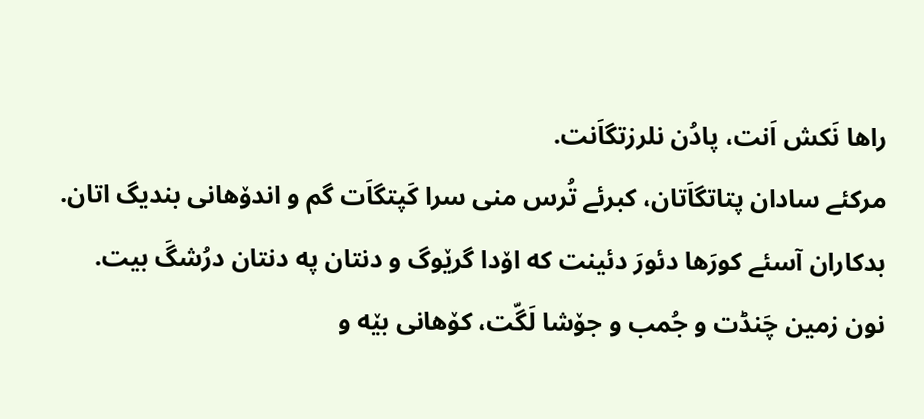راها نَکش اَنت، پادُن نلرزتگاَنت.
مرکئے سادان پتاتگاَتان، کبرئے تُرس منی سرا کَپتگاَت گم و اندۆهانی بندیگ اتان.
بدکاران آسئے کورَها دئورَ دئینت که اۆدا گرێوگ و دنتان په دنتان درُشگَ بیت.
نون زمین چَنڈت و جُمب و جۆشا لَگّت، کۆهانی بێه و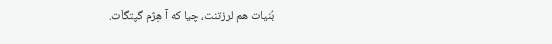بُنیات هم لرزتنت، چیا که آ هِژم گپتگاَت.